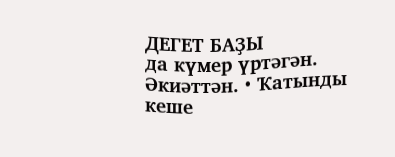ДЕГЕТ БАҘЫ
да күмер үртәгән. Әкиәттән. • Ҡатынды кеше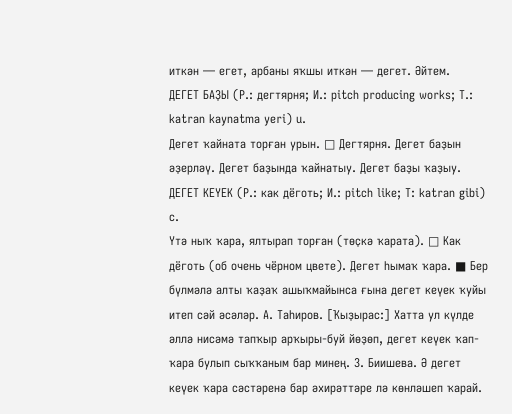иткән — егет, арбаны яҡшы иткән — дегет. Әйтем.
ДЕГЕТ БАҘЫ (Р.: дегтярня; И.: pitch producing works; T.: katran kaynatma yeri) u.
Дегет ҡайната торған урын. □ Дегтярня. Дегет баҙын әҙерләү. Дегет баҙында ҡайнатыу. Дегет баҙы ҡаҙыу.
ДЕГЕТ КЕҮЕК (Р.: как дёготь; И.: pitch like; T: katran gibi) с.
Үтә ныҡ ҡара, ялтырап торған (төҫкә ҡарата). □ Как дёготь (об очень чёрном цвете). Дегет һымаҡ ҡара. ■ Бер бүлмәлә алты ҡаҙаҡ ашыҡмайынса ғына дегет кеүек ҡуйы итеп сәй әсәләр. А. Таһиров. [Ҡыҙырас:] Хатта ул күлде әллә нисәмә тапҡыр арҡыры-буй йөҙөп, дегет кеүек ҡап-ҡара булып сыҡҡаным бар минең. 3. Биишева. Ә дегет кеүек ҡара сәстәренә бар әхирәттәре лә көнләшеп ҡарай.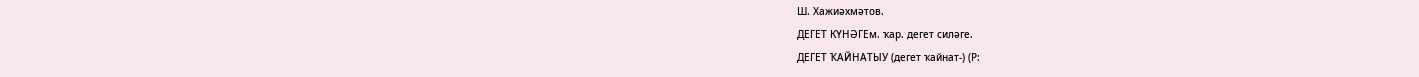Ш. Хажиәхмәтов.
ДЕГЕТ КҮНӘГЕм. ҡар. дегет силәге.
ДЕГЕТ ҠАЙНАТЫУ (дегет ҡайнат-) (Р: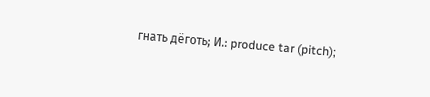гнать дёготь; И.: produce tar (pitch);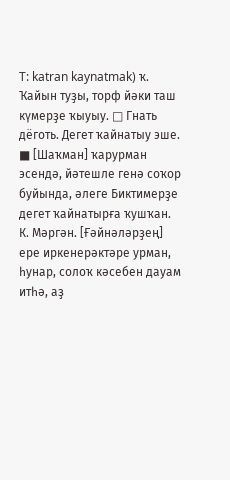T: katran kaynatmak) ҡ.
Ҡайын туҙы, торф йәки таш күмерҙе ҡыуыу. □ Гнать дёготь. Дегет ҡайнатыу эше. ■ [Шаҡман] ҡарурман эсендә, йәтешле генә соҡор буйында, әлеге Биктимерҙе дегет ҡайнатырға ҡушҡан. К. Мәргән. [Ғәйнәләрҙең] ере иркенерәктәре урман, һунар, солоҡ кәсебен дауам итһә, аҙ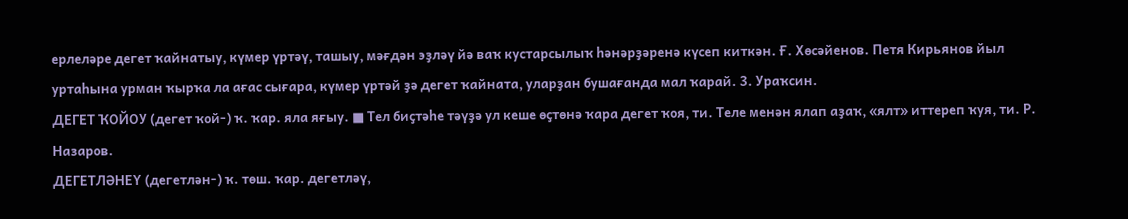ерлеләре дегет ҡайнатыу, күмер үртәү, ташыу, мәғдән эҙләү йә ваҡ кустарсылыҡ һәнәрҙәренә күсеп киткән. Ғ. Хөсәйенов. Петя Кирьянов йыл уртаһына урман ҡырҡа ла ағас сығара, күмер үртәй ҙә дегет ҡайната, уларҙан бушағанда мал ҡарай. 3. Ураҡсин.
ДЕГЕТ ҠОЙОУ (дегет ҡой-) ҡ. ҡар. яла яғыу. ■ Тел биҫтәһе тәүҙә ул кеше өҫтөнә ҡара дегет ҡоя, ти. Теле менән ялап аҙаҡ, «ялт» иттереп ҡуя, ти. Р. Назаров.
ДЕГЕТЛӘНЕҮ (дегетлән-) ҡ. төш. ҡар. дегетләү,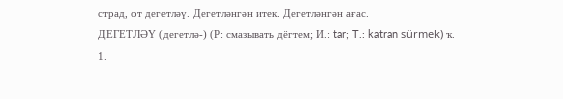страд, от дегетләү. Дегетләнгән итек. Дегетләнгән ағас.
ДЕГЕТЛӘҮ (дегетлә-) (Р: смазывать дёгтем; И.: tar; T.: katran sürmek) ҡ.
1.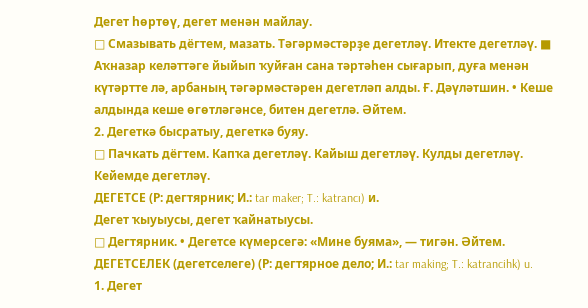Дегет һөртөү, дегет менән майлау.
□ Смазывать дёгтем, мазать. Тәгәрмәстәрҙе дегетләү. Итекте дегетләү. ■ Аҡназар келәттәге йыйып ҡуйған сана тәртәһен сығарып, дуға менән күтәртте лә, арбаның тәгәрмәстәрен дегетләп алды. Ғ. Дәүләтшин. • Кеше алдында кеше өгөтләгәнсе, битен дегетлә. Әйтем.
2. Дегеткә бысратыу, дегеткә буяу.
□ Пачкать дёгтем. Капҡа дегетләү. Кайыш дегетләү. Кулды дегетләү. Кейемде дегетләү.
ДЕГЕТСЕ (Р: дегтярник; И.: tar maker; T.: katrancı) и.
Дегет ҡыуыусы, дегет ҡайнатыусы.
□ Дегтярник. • Дегетсе күмерсегә: «Мине буяма», — тигән. Әйтем.
ДЕГЕТСЕЛЕК (дегетселеге) (Р: дегтярное дело; И.: tar making; T.: katrancihk) u.
1. Дегет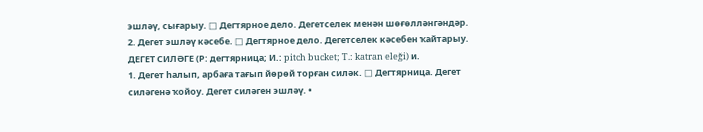эшләү, сығарыу. □ Дегтярное дело. Дегетселек менән шөғөлләнгәндәр.
2. Дегет эшләү кәсебе. □ Дегтярное дело. Дегетселек кәсебен ҡайтарыу.
ДЕГЕТ СИЛӘГЕ (Р: дегтярница; И.: pitch bucket; T.: katran eleği) и.
1. Дегет һалып, арбаға тағып йөрөй торған силәк. □ Дегтярница. Дегет силәгенә ҡойоу. Дегет силәген эшләү. •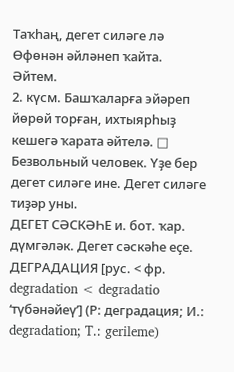Таҡһаң, дегет силәге лә Өфөнән әйләнеп ҡайта. Әйтем.
2. күсм. Башҡаларға эйәреп йөрөй торған, ихтыярһыҙ кешегә ҡарата әйтелә. □ Безвольный человек. Үҙе бер дегет силәге ине. Дегет силәге тиҙәр уны.
ДЕГЕТ СӘСКӘҺЕ и. бот. ҡар. дүмгәләк. Дегет сәскәһе еҫе.
ДЕГРАДАЦИЯ [рус. < фр. degradation < degradatio ‘түбәнәйеү’] (Р: деградация; И.: degradation; T.: gerileme)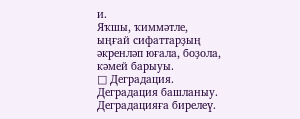и.
Яҡшы, ҡиммәтле, ыңғай сифаттарҙың әкренләп юғала, боҙола, кәмей барыуы.
□ Деградация. Деградация башланыу. Деградацияға бирелеү.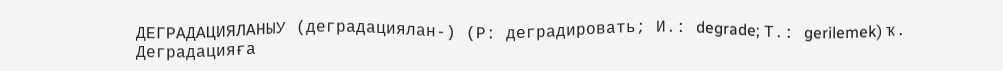ДЕГРАДАЦИЯЛАНЫУ (деградациялан-) (Р: деградировать; И.: degrade; Т.: gerilemek) ҡ.
Деградацияға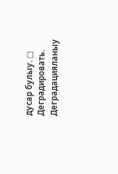дусар булыу. □ Деградировать. Деградацияланыу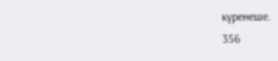күренеше.
356